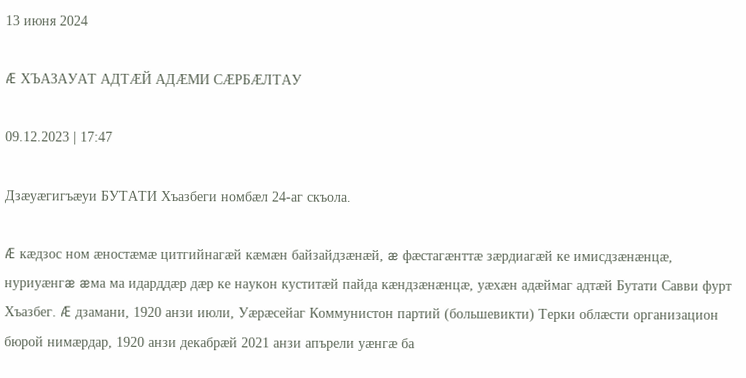13 июня 2024

Æ ХЪАЗАУАТ АДТÆЙ АДÆМИ СÆРБÆЛТАУ

09.12.2023 | 17:47

Дзæуæгигъæуи БУТАТИ Хъазбеги номбæл 24-аг скъола.

Æ кæдзос ном æностæмæ цитгийнагæй кæмæн байзайдзæнæй, æ фæстагæнттæ зæрдиагæй ке имисдзæнæнцæ,  нуриуæнгæ æма ма идарддæр дæр ке наукон куститæй пайда кæндзæнæнцæ, уæхæн адæймаг адтæй Бутати Савви фурт Хъазбег. Æ дзамани, 1920 анзи июли, Уæрæсейаг Коммунистон партий (большевикти) Терки облæсти организацион бюрой нимæрдар, 1920 анзи декабрæй 2021 анзи апърели уæнгæ ба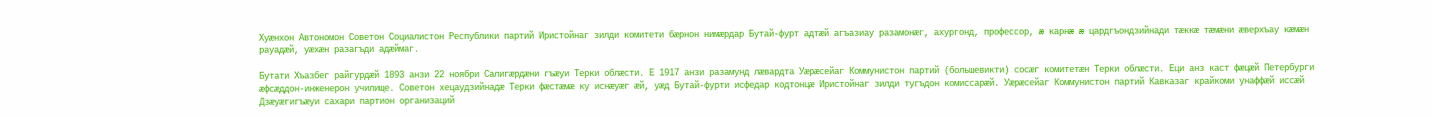Хуæнхон Автономон Советон Социалистон Республики партий Иристойнаг зилди комитети бæрнон нимæрдар Бутай-фурт адтæй агъазиау разамонæг, ахургонд, профессор, æ карнæ æ цардгъондзийнади тæккæ тæмæни æверхъау кæмæн рауадæй, уæхæн разагъди адæймаг.

Бутати Хъазбег райгурдæй 1893 анзи 22 ноябри Салигæрдæни гъæуи Терки облæсти. Е 1917 анзи разамунд лæвардта Уæрæсейаг Коммунистон партий (большевикти) сосæг комитетæн Терки облæсти. Еци анз каст фæцæй Петербурги æфсæддон-инженерон училище. Советон хецаудзийнадæ Терки фæстæмæ ку иснæуæг æй, уæд Бутай-фурти исфедар кодтонцæ Иристойнаг зилди тугъдон комиссарæй. Уæрæсейаг Коммунистон партий Кавказаг крайкоми унаффæй иссæй Дзæуæгигъæуи сахари партион организаций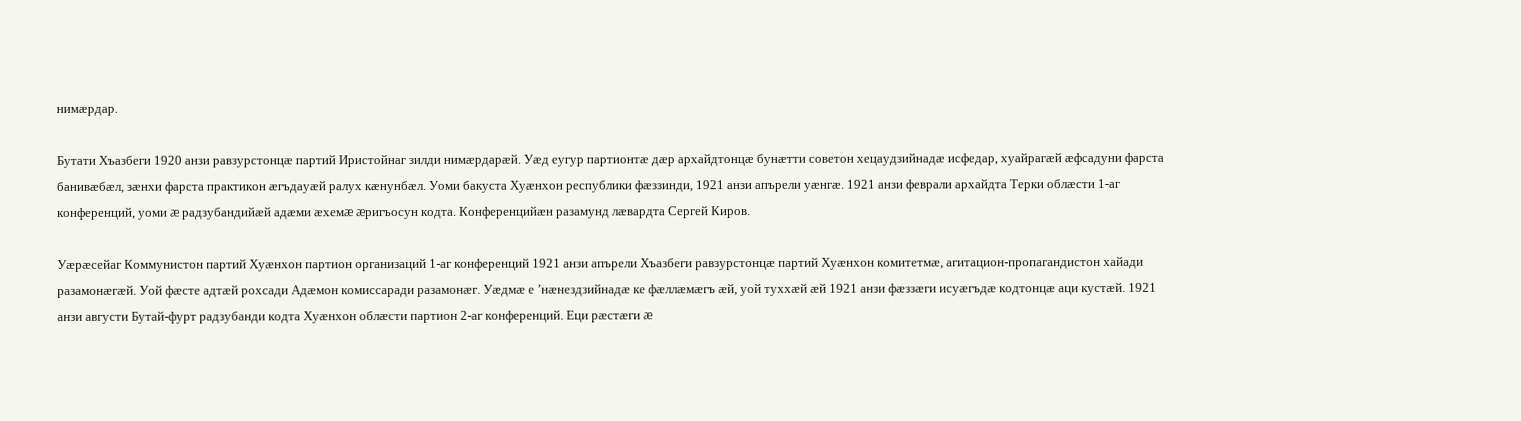нимæрдар.

Бутати Хъазбеги 1920 анзи равзурстонцæ партий Иристойнаг зилди нимæрдарæй. Уæд еугур партионтæ дæр архайдтонцæ бунæтти советон хецаудзийнадæ исфедар, хуайрагæй æфсадуни фарста банивæбæл, зæнхи фарста практикон æгъдауæй ралух кæнунбæл. Уоми бакуста Хуæнхон республики фæззинди, 1921 анзи апърели уæнгæ. 1921 анзи феврали архайдта Терки облæсти 1-аг конференций, уоми æ радзубандийæй адæми æхемæ æригъосун кодта. Конференцийæн разамунд лæвардта Сергей Киров.

Уæрæсейаг Коммунистон партий Хуæнхон партион организаций 1-аг конференций 1921 анзи апърели Хъазбеги равзурстонцæ партий Хуæнхон комитетмæ, агитацион-пропагандистон хайади разамонæгæй. Уой фæсте адтæй рохсади Адæмон комиссаради разамонæг. Уæдмæ е ’нæнездзийнадæ ке фæллæмæгъ æй, уой туххæй æй 1921 анзи фæззæги исуæгъдæ кодтонцæ аци кустæй. 1921 анзи августи Бутай-фурт радзубанди кодта Хуæнхон облæсти партион 2-аг конференций. Еци рæстæги æ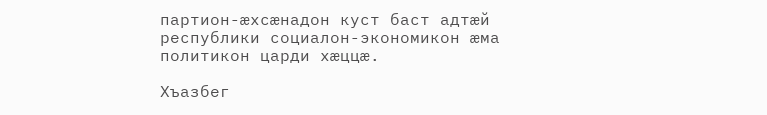партион-æхсæнадон куст баст адтæй республики социалон-экономикон æма политикон царди хæццæ.

Хъазбег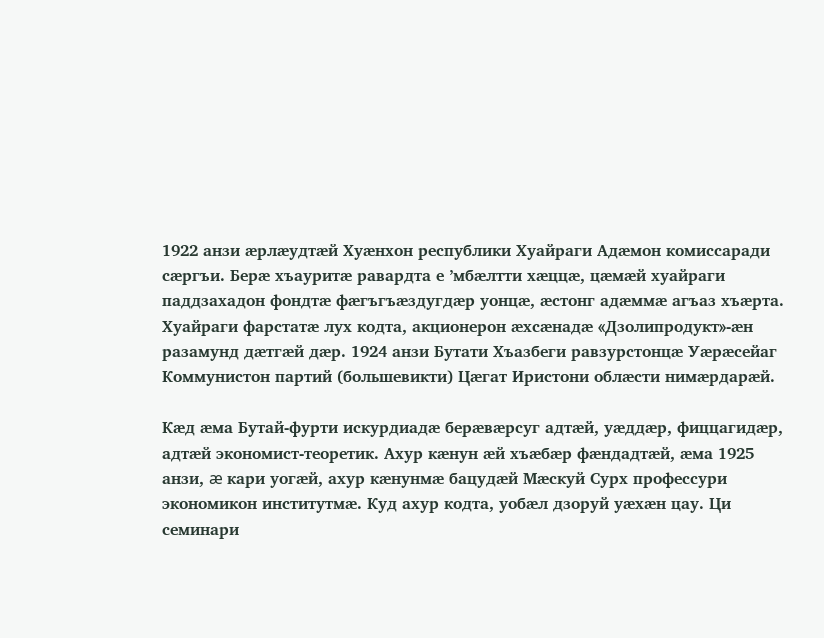1922 анзи æрлæудтæй Хуæнхон республики Хуайраги Адæмон комиссаради сæргъи. Берæ хъауритæ равардта е ’мбæлтти хæццæ, цæмæй хуайраги паддзахадон фондтæ фæгъгъæздугдæр уонцæ, æстонг адæммæ агъаз хъæрта. Хуайраги фарстатæ лух кодта, акционерон æхсæнадæ «Дзолипродукт»-æн разамунд дæтгæй дæр. 1924 анзи Бутати Хъазбеги равзурстонцæ Уæрæсейаг Коммунистон партий (большевикти) Цæгат Иристони облæсти нимæрдарæй.

Кæд æма Бутай-фурти искурдиадæ берæвæрсуг адтæй, уæддæр, фиццагидæр, адтæй экономист-теоретик. Ахур кæнун æй хъæбæр фæндадтæй, æма 1925 анзи, æ кари уогæй, ахур кæнунмæ бацудæй Мæскуй Сурх профессури экономикон институтмæ. Куд ахур кодта, уобæл дзоруй уæхæн цау. Ци семинари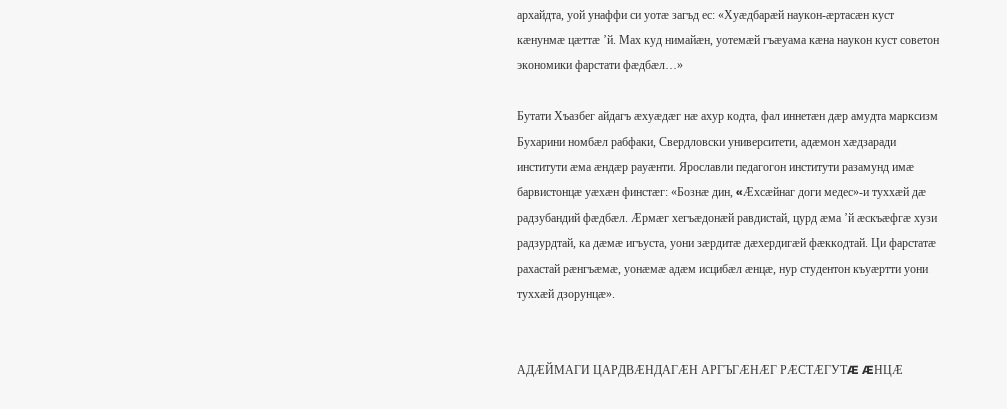архайдта, уой унаффи си уотæ загъд ес: «Хуæдбарæй наукон-æртасæн куст кæнунмæ цæттæ ’й. Мах куд нимайæн, уотемæй гъæуама кæна наукон куст советон экономики фарстати фæдбæл…»

Бутати Хъазбег айдагъ æхуæдæг нæ ахур кодта, фал иннетæн дæр амудта марксизм Бухарини номбæл рабфаки, Свердловски университети, адæмон хæдзаради институти æма æндæр рауæнти. Ярославли педагогон институти разамунд имæ барвистонцæ уæхæн финстæг: «Бознæ дин, «Æхсæйнаг доги медес»-и туххæй дæ радзубандий фæдбæл. Æрмæг хегъæдонæй равдистай, цурд æма ’й æскъæфгæ хузи радзурдтай, ка дæмæ игъуста, уони зæрдитæ дæхердигæй фæккодтай. Ци фарстатæ рахастай рæнгъæмæ, уонæмæ адæм исцибæл æнцæ, нур студентон къуæртти уони туххæй дзорунцæ».


АДÆЙМАГИ ЦАРДВÆНДАГÆН АРГЪГÆНÆГ РÆСТÆГУТÆ ÆНЦÆ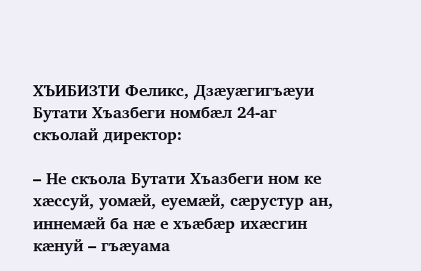ХЪИБИЗТИ Феликс, Дзæуæгигъæуи Бутати Хъазбеги номбæл 24-аг скъолай директор:

– Не скъола Бутати Хъазбеги ном ке хæссуй, уомæй, еуемæй, сæрустур ан, иннемæй ба нæ е хъæбæр ихæсгин  кæнуй – гъæуама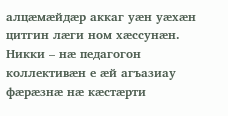алцæмæйдæр аккаг уæн уæхæн цитгин лæги ном хæссунæн. Никки – нæ педагогон коллективæн е æй агъазиау фæрæзнæ нæ кæстæрти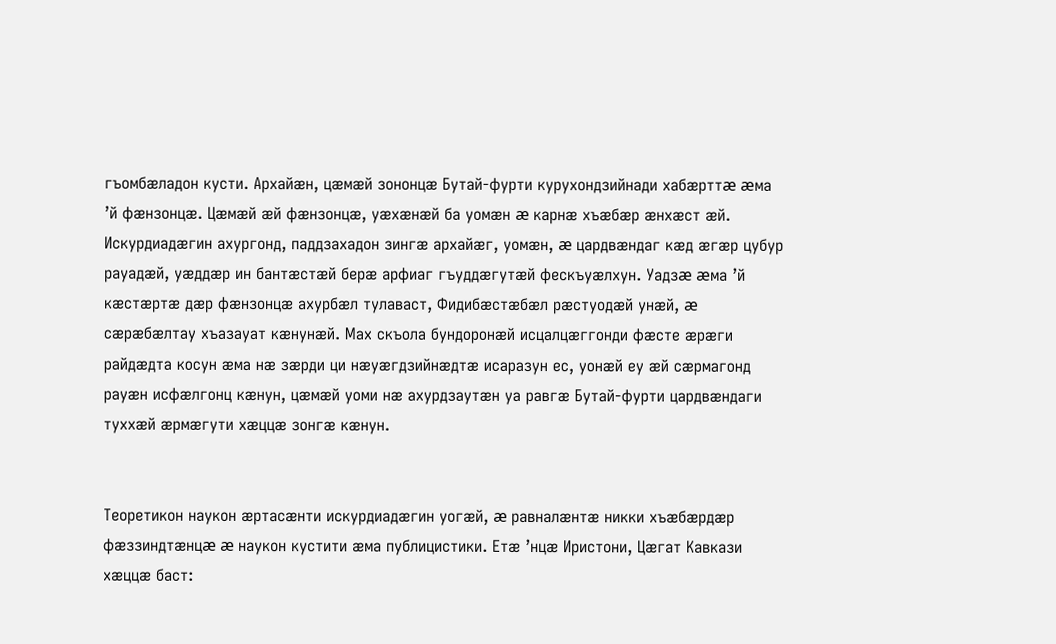гъомбæладон кусти. Архайæн, цæмæй зононцæ Бутай-фурти курухондзийнади хабæрттæ æма ’й фæнзонцæ. Цæмæй æй фæнзонцæ, уæхæнæй ба уомæн æ карнæ хъæбæр æнхæст æй. Искурдиадæгин ахургонд, паддзахадон зингæ архайæг, уомæн, æ цардвæндаг кæд æгæр цубур рауадæй, уæддæр ин бантæстæй берæ арфиаг гъуддæгутæй фескъуæлхун. Уадзæ æма ’й кæстæртæ дæр фæнзонцæ ахурбæл тулаваст, Фидибæстæбæл рæстуодæй унæй, æ сæрæбæлтау хъазауат кæнунæй. Мах скъола бундоронæй исцалцæггонди фæсте æрæги райдæдта косун æма нæ зæрди ци нæуæгдзийнæдтæ исаразун ес, уонæй еу æй сæрмагонд рауæн исфæлгонц кæнун, цæмæй уоми нæ ахурдзаутæн уа равгæ Бутай-фурти цардвæндаги туххæй æрмæгути хæццæ зонгæ кæнун.


Теоретикон наукон æртасæнти искурдиадæгин уогæй, æ равналæнтæ никки хъæбæрдæр фæззиндтæнцæ æ наукон кустити æма публицистики. Етæ ’нцæ Иристони, Цæгат Кавкази хæццæ баст: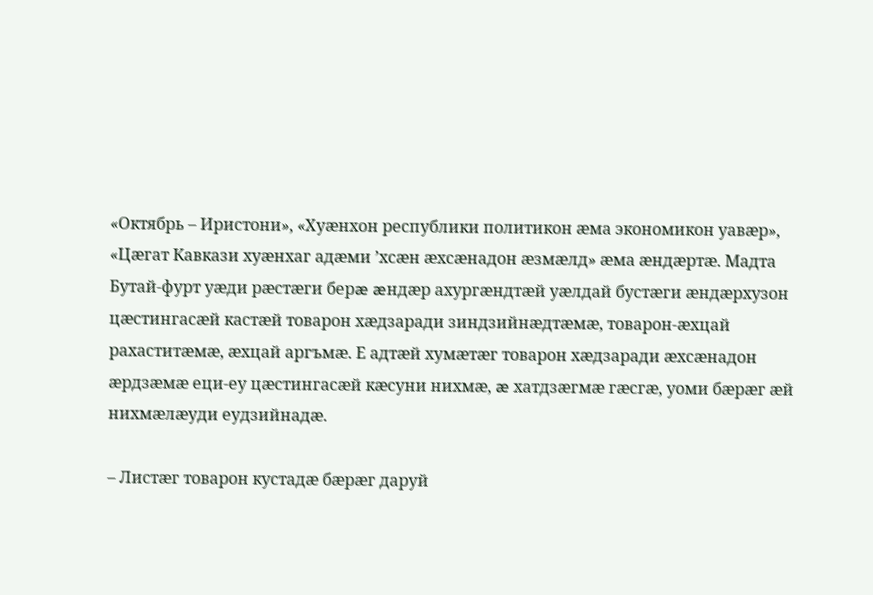«Октябрь – Иристони», «Хуæнхон республики политикон æма экономикон уавæр», «Цæгат Кавкази хуæнхаг адæми ’хсæн æхсæнадон æзмæлд» æма æндæртæ. Мадта Бутай-фурт уæди рæстæги берæ æндæр ахургæндтæй уæлдай бустæги æндæрхузон цæстингасæй кастæй товарон хæдзаради зиндзийнæдтæмæ, товарон-æхцай рахаститæмæ, æхцай аргъмæ. Е адтæй хумæтæг товарон хæдзаради æхсæнадон æрдзæмæ еци-еу цæстингасæй кæсуни нихмæ, æ хатдзæгмæ гæсгæ, уоми бæрæг æй нихмæлæуди еудзийнадæ.

– Листæг товарон кустадæ бæрæг даруй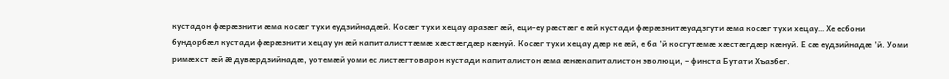кустадон фæрæзнити æма косæг тухи еудзийнадæй. Косæг тухи хецау аразæг æй, еци-еу рæстæг е æй кустади фæрæзнитæуадзгути æма косæг тухи хецау… Хе есбони бундорбæл кустади фæрæзнити хецау ун æй капиталисттæмæ хæстæгдæр кæнуй. Косæг тухи хецау дæр ке æй, е ба ’й косгутæмæ хæстæгдæр кæнуй. Е сæ еудзийнадæ ’й. Уоми римæхст æй æ дувæрдзийнадæ, уотемæй уоми ес листæгтоварон кустади капиталистон æма æнæкапиталистон эволюци, – финста Бутати Хъазбег.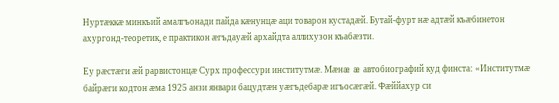Нуртæккæ минкъий амалгъонади пайда кæнунцæ аци товарон кустадæй. Бутай-фурт нæ адтæй къæбинетон ахургонд-теоретик, е практикон æгъдауæй архайдта аллихузон къабæзти.

Еу рæстæги æй рарвистонцæ Сурх профессури институтмæ. Мæнæ æ автобиографий куд финста: «Институтмæ байрæги кодтон æма 1925 анзи январи бацудтæн уæгъдебарæ игъосæгæй. Фæййахур си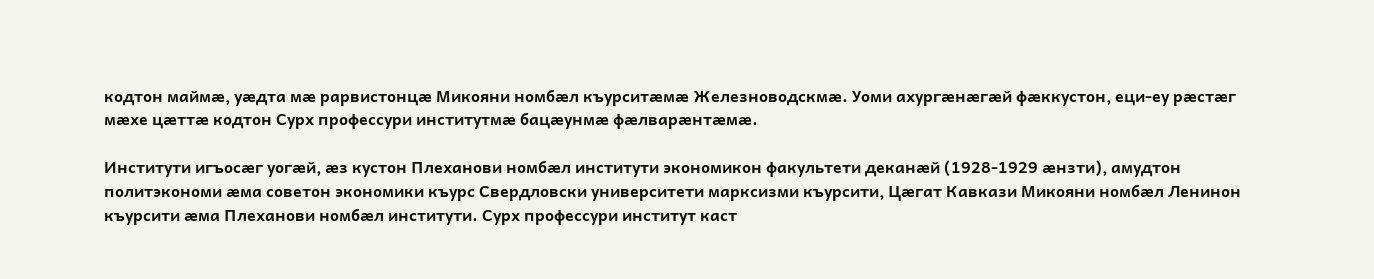кодтон маймæ, уæдта мæ рарвистонцæ Микояни номбæл къурситæмæ Железноводскмæ. Уоми ахургæнæгæй фæккустон, еци-еу рæстæг мæхе цæттæ кодтон Сурх профессури институтмæ бацæунмæ фæлварæнтæмæ.

Институти игъосæг уогæй, æз кустон Плеханови номбæл институти экономикон факультети деканæй (1928-1929 æнзти), амудтон политэкономи æма советон экономики къурс Свердловски университети марксизми къурсити, Цæгат Кавкази Микояни номбæл Ленинон къурсити æма Плеханови номбæл институти. Сурх профессури институт каст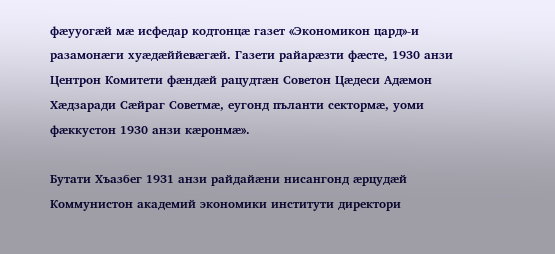фæууогæй мæ исфедар кодтонцæ газет «Экономикон цард»-и разамонæги хуæдæййевæгæй. Газети райарæзти фæсте, 1930 анзи Центрон Комитети фæндæй рацудтæн Советон Цæдеси Адæмон Хæдзаради Сæйраг Советмæ, еугонд пъланти сектормæ, уоми фæккустон 1930 анзи кæронмæ».

Бутати Хъазбег 1931 анзи райдайæни нисангонд æрцудæй Коммунистон академий экономики институти директори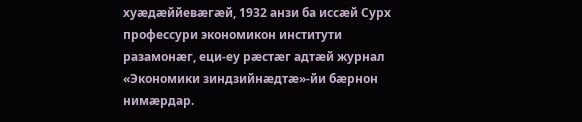хуæдæййевæгæй, 1932 анзи ба иссæй Сурх профессури экономикон институти разамонæг, еци-еу рæстæг адтæй журнал «Экономики зиндзийнæдтæ»-йи бæрнон нимæрдар.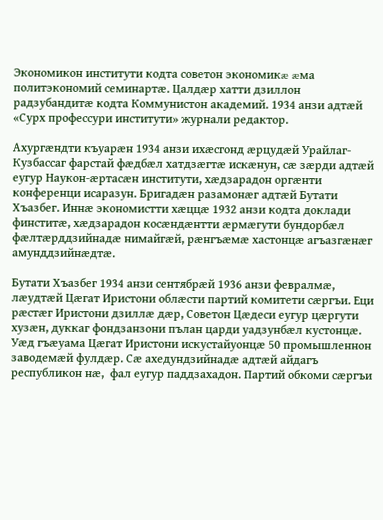Экономикон институти кодта советон экономикæ æма политэкономий семинартæ. Цалдæр хатти дзиллон радзубандитæ кодта Коммунистон академий. 1934 анзи адтæй «Сурх профессури институти» журнали редактор.

Ахургæндти къуарæн 1934 анзи ихæсгонд æрцудæй Урайлаг-Кузбассаг фарстай фæдбæл хатдзæгтæ искæнун, сæ зæрди адтæй еугур Наукон-æртасæн институти, хæдзарадон оргæнти конференци исаразун. Бригадæн разамонæг адтæй Бутати Хъазбег. Иннæ экономистти хæццæ 1932 анзи кодта доклади финститæ, хæдзарадон косæндæнтти æрмæгути бундорбæл фæлтæрддзийнадæ нимайгæй, рæнгъæмæ хастонцæ агъазгæнæг амунддзийнæдтæ.

Бутати Хъазбег 1934 анзи сентябрæй 1936 анзи февралмæ, лæудтæй Цæгат Иристони облæсти партий комитети сæргъи. Еци рæстæг Иристони дзиллæ дæр, Советон Цæдеси еугур цæргути хузæн, дуккаг фондзанзони пълан царди уадзунбæл кустонцæ. Уæд гъæуама Цæгат Иристони искустайуонцæ 50 промышленнон заводемæй фулдæр. Сæ ахедундзийнадæ адтæй айдагъ республикон нæ,  фал еугур паддзахадон. Партий обкоми сæргъи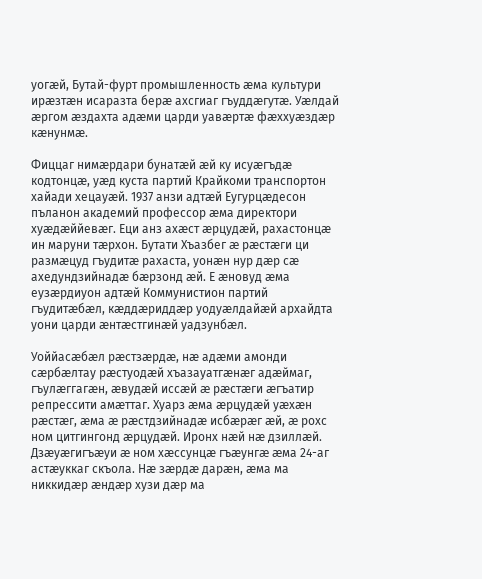уогæй, Бутай-фурт промышленность æма культури ирæзтæн исаразта берæ ахсгиаг гъуддæгутæ. Уæлдай æргом æздахта адæми царди уавæртæ фæххуæздæр кæнунмæ.

Фиццаг нимæрдари бунатæй æй ку исуæгъдæ кодтонцæ, уæд куста партий Крайкоми транспортон хайади хецауæй. 1937 анзи адтæй Еугурцæдесон пъланон академий профессор æма директори хуæдæййевæг. Еци анз ахæст æрцудæй, рахастонцæ ин маруни тæрхон. Бутати Хъазбег æ рæстæги ци размæцуд гъудитæ рахаста, уонæн нур дæр сæ ахедундзийнадæ бæрзонд æй. Е æновуд æма еузæрдиуон адтæй Коммунистион партий гъудитæбæл, кæддæриддæр уодуæлдайæй архайдта уони царди æнтæстгинæй уадзунбæл.

Уоййасæбæл рæстзæрдæ, нæ адæми амонди сæрбæлтау рæстуодæй хъазауатгæнæг адæймаг, гъулæггагæн, æвудæй иссæй æ рæстæги æгъатир репрессити амæттаг. Хуарз æма æрцудæй уæхæн рæстæг, æма æ рæстдзийнадæ исбæрæг æй, æ рохс ном цитгингонд æрцудæй. Иронх нæй нæ дзиллæй. Дзæуæгигъæуи æ ном хæссунцæ гъæунгæ æма 24-аг астæуккаг скъола. Нæ зæрдæ дарæн, æма ма никкидæр æндæр хузи дæр ма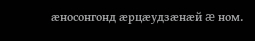æносонгонд æрцæудзæнæй æ ном.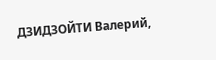ДЗИДЗОЙТИ Валерий,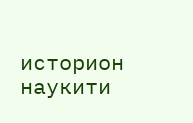историон наукити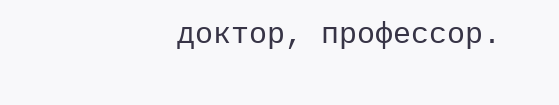доктор, профессор.